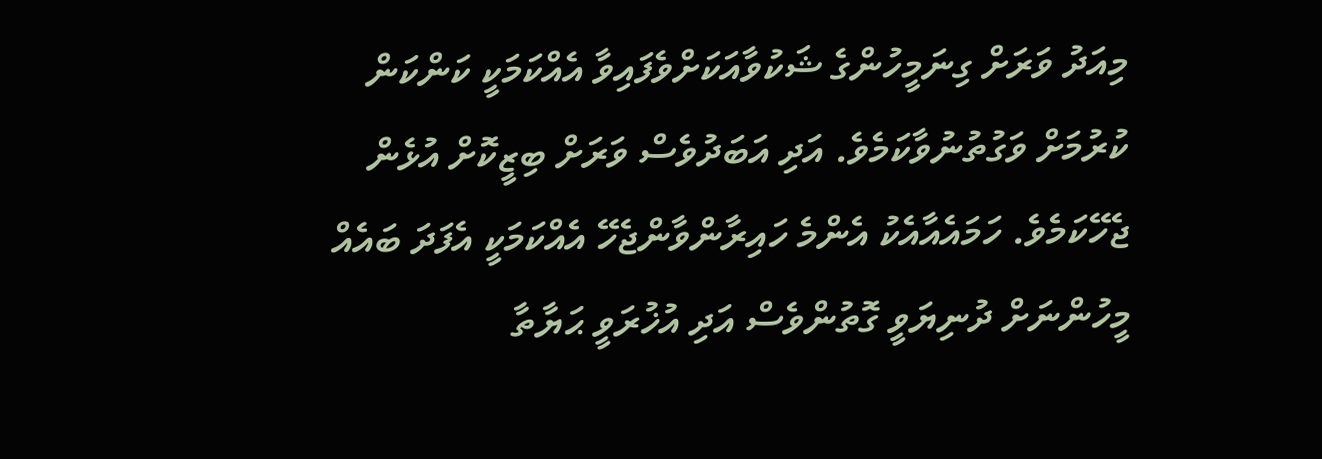މިއަދު ވަރަށް ގިނަމީހުންގެ ޝަކުވާއަކަށްވެފައިވާ އެއްކަމަކީ ކަންކަން ކުރުމަށް ވަގުތުނުވާކަމެވެ. އަދި އަބަދުވެސް ވަރަށް ބިޒީކޮށް އުޅެން ޖެހޭކަމެވެ. ހަމައެއާއެކު އެންމެ ހައިރާންވާންޖެހޭ އެއްކަމަކީ އެފަދަ ބައެއް މީހުންނަށް ދުނިޔަވީ ގޮތުންވެސް އަދި އުޚުރަވީ ޙަޔާތާ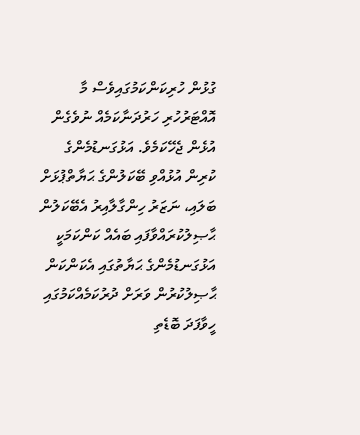ގުޅުން ހުރިކަންކަމުގައިވެސް މާ އޮއްޓަރުހުރި ހަރުދަނާކަމެއް ނުވެގެން އުޅެން ޖެހޭކަމެވެ. އަޅުގަނޑުމެންގެ ކުރިން އުޅުއްވި ބޭކަލުންގެ ޙަޔާތްޕުޅަށް ބަލައި، ނަޒަރު ހިންގާލާއިރު އެބޭކަލުން ޙާޞިލުކުރައްވާފައި ބައެއް ކަންކަމަކީ އަޅުގަނޑުމެންގެ ޙަޔާތުގައި އެކަންކަން ޙާޞިލުކުރުން ވަރަށް ދުރުކަމެއްކަމުގައި ހީވާފަދަ ބޮޑެތި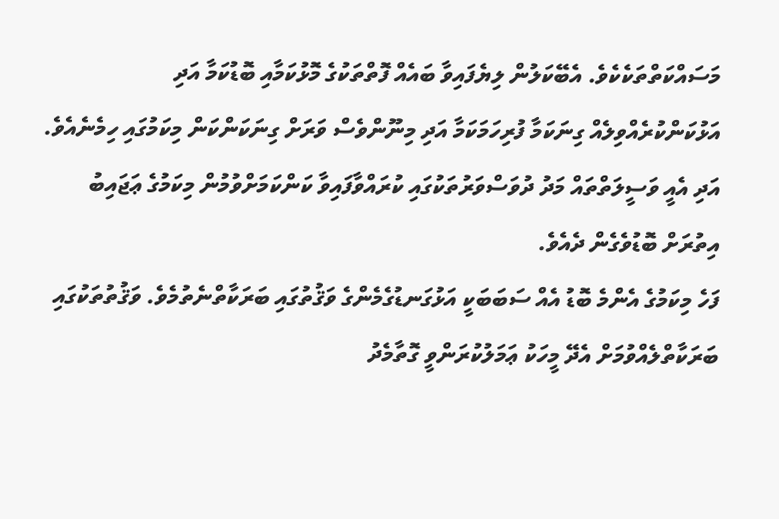މަސައްކަތްތަކެކެވެ. އެބޭކަލުން ލިޔެފައިވާ ބައެއް ފޮތްތަކުގެ މޮޅުކަމާއި ބޮޑުކަމާ އަދި އަޅުކަންކުރެއްވިލެއް ގިނަކަމާ ފުރިހަމަކަމާ އަދި މިނޫންވެސް ވަރަށް ގިނަކަންކަން މިކަމުގައި ހިމެނެއެވެ. އަދި އެއީ ވަސީލަތްތައް މަދު ދުވަސްވަރުތަކުގައި ކުރައްވާފައިވާ ކަންކަމަށްވުމުން މިކަމުގެ ޢަޖައިބު އިތުރަށް ބޮޑުވެގެން ދެއެވެ.
ފަހެ މިކަމުގެ އެންމެ ބޮޑު އެއް ސަބަބަކީ އަޅުގަނޑުގެމެންގެ ވަޤުތުގައި ބަރަކާތްނެތުމެވެ. ވަޤުތުތަކުގައި ބަރަކާތްލެއްވުމަށް އެދޭ މީހަކު ޢަމަލުކުރަންވީ ގޮތާމެދު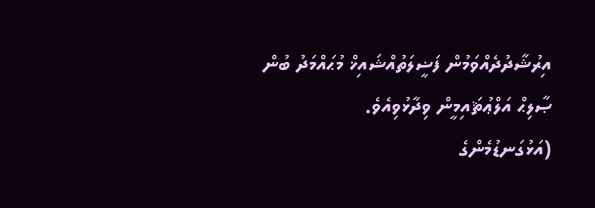އިރުޝާދުދެއްވަމުން ފަޟީލަތުއްޝައިޚް މުޙައްމަދު ބުން ޞާލިޙް އަލްޢުޘައިމީން ވިދާޅުވިއެވެ.
(އަޅުގަނޑުމެންގެ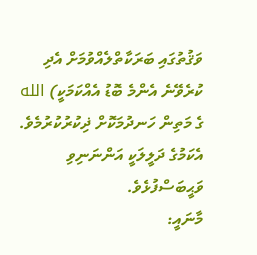ވަޤުތުގައި ބަރަކާތްލެއްވުމަށް އެދި ކުރެވޭނެ އެންމެ ބޮޑު އެއްކަމަކީ) الله ގެ މަތިން ހަނދުމަކޮށް ޛިކުރުކުރުމެވެ. އެކަމުގެ ދަލީލަކީ އަންނަނިވި ވަޙީބަސްފުޅެވެ.
މާނައީ: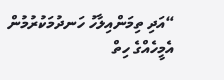“އަދި ތިމަންއިލާހު ހަނދުމަކުރުމުން އެމީހެއްގެ ހިތް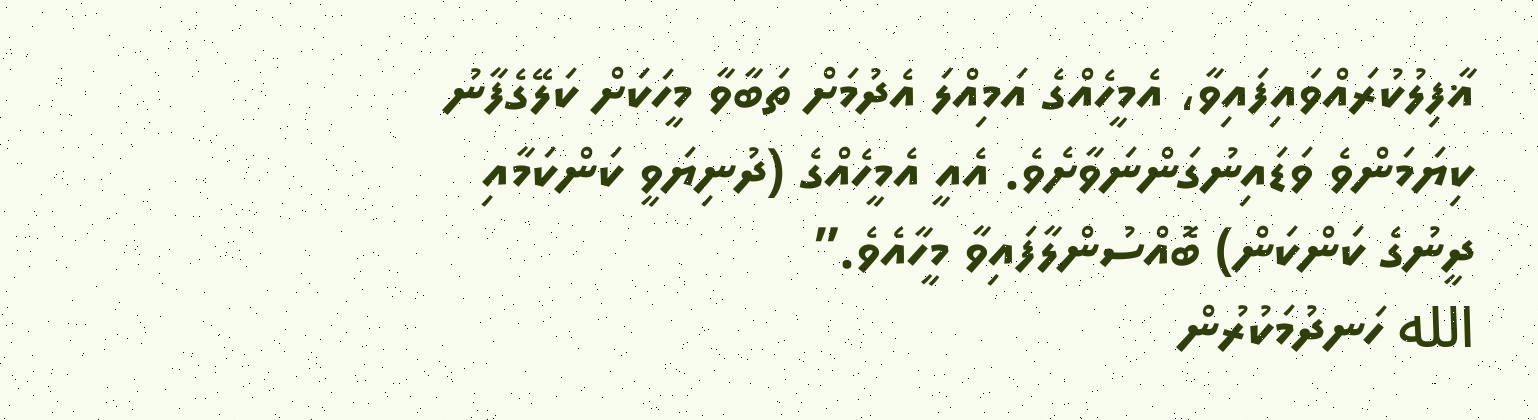ޣާފިލުކުރައްވައިފައިވާ، އެމީހެއްގެ އަމިއްލަ އެދުމަށް ތަބާވާ މީހަކަށް ކަލޭގެފާނު ކިޔަމަންވެ ވަޑައިނުގަންނަވާށެވެ. އެއީ އެމީހެއްގެ (ދުނިޔަވީ ކަންކަމާއި ދީނުގެ ކަންކަން) ބޮއްސުންލާފައިވާ މީހާއެވެ.”
الله ހަނދުމަކުރުން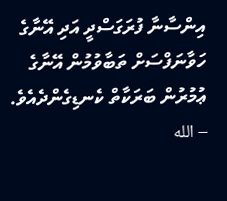އިންސާނާ ފުރަގަސްދީ އަދި އޭނާގެ ހަވާނަފްސަށް ތަބާވުމުން އޭނާގެ ޢުމުރުން ބަރަކާތް ކެނޑިގެންދެއެވެ. – الله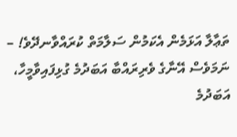ތަޢާލާ އަޅަމެން އެކަމުން ސަލާމަތް ކުރައްވާނދޭވެ! – ނަމަވެސް އޭނާގެ ވެރިރައްބާ އަބަދުމެ ގުޅިފައިވާމީހާ، އަބަދުމެ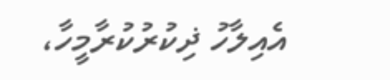އެއިލާހު ޛިކުރުކުރާމީހާ،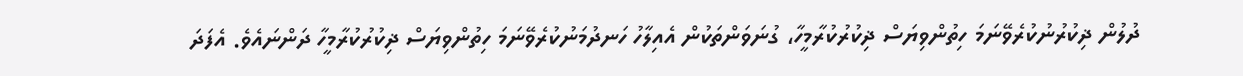ދުލުން ޛިކުރުނުކުރެވޭނަމަ ހިތުންވިޔަސް ޛިކުރުކުރާމީހާ، ގުނަވަންތަކުން އެއިލާހު ހަނދުމަނުކުރެވޭނަމަ ހިތުންވިޔަސް ޛިކުރުކުރާމީހާ ދަންނައެވެ. އެފަދަ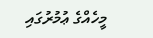މީހެއްގެ ޢުމުރުގައި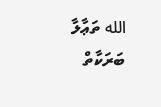الله ތަޢާލާ ބަރަކާތް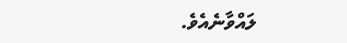ލައްވާނެއެވެ.